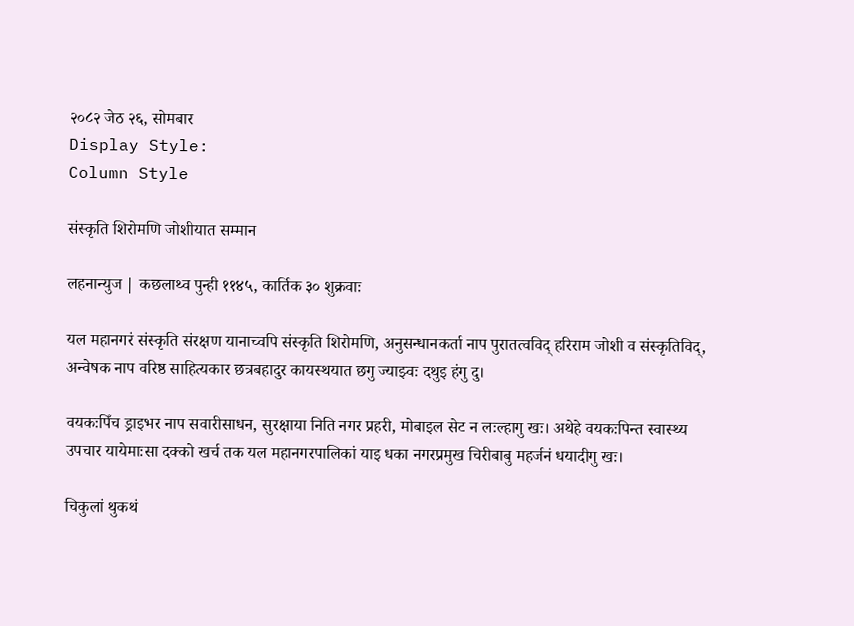२०८२ जेठ २६, सोमबार
Display Style:
Column Style

संस्कृति शिरोमणि जोशीयात सम्मान

लहनान्युज | कछलाथ्व पुन्ही ११४५, कार्तिक ३० शुक्रवाः

यल महानगरं संस्कृति संरक्षण यानाच्वपि संस्कृति शिरोमणि, अनुसन्धानकर्ता नाप पुरातत्वविद् हरिराम जोशी व संस्कृतिविद्, अन्वेषक नाप वरिष्ठ साहित्यकार छत्रबहादुर कायस्थयात छगु ज्याझ्वः दथुइ हंगु दु।

वयकःपिँच ड्राइभर नाप सवारीसाधन, सुरक्षाया निति नगर प्रहरी, मोबाइल सेट न लःल्हागु खः। अथेहे वयकःपिन्त स्वास्थ्य उपचार यायेमाःसा दक्को खर्च तक यल महानगरपालिकां याइ धका नगरप्रमुख चिरीबाबु महर्जनं धयादीगु खः।

चिकुलां थुकथं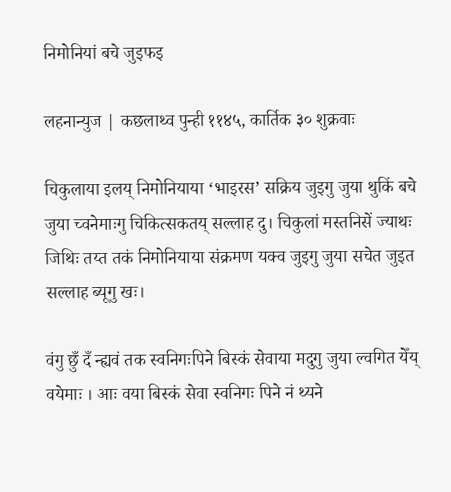निमोनियां बचे जुइफइ

लहनान्युज | कछलाथ्व पुन्ही ११४५, कार्तिक ३० शुक्रवाः

चिकुलाया इलय् निमोनियाया ‘भाइरस’ सक्रिय जुइगु जुया थुकिं बचे जुया च्वनेमाःगु चिकित्सकतय् सल्लाह दु। चिकुलां मस्तनिसें ज्याथः जिथिः तय्त तकं निमोनियाया संक्रमण यक्व जुइगु जुया सचेत जुइत सल्लाह ब्यूगु खः।

वंगु छुँ दँ न्ह्यवं तक स्वनिगःपिने बिस्कं सेवाया मदुगु जुया ल्वगित येँय् वयेमाः । आः वया बिस्कं सेवा स्वनिगः पिने नं थ्यने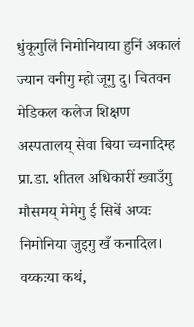धुंकूगुलिं निमोनियाया हुनिं अकालं ज्यान वनीगु म्हो जूगु दु। चितवन मेडिकल कलेज शिक्षण अस्पतालय् सेवा बिया च्वनादिम्ह प्रा.डा. शीतल अधिकारीं ख्वाउँगु मौसमय् मेमेगु ई सिबें अप्वः निमोनिया जुइगु खँ कनादिल। वय्कःया कथं,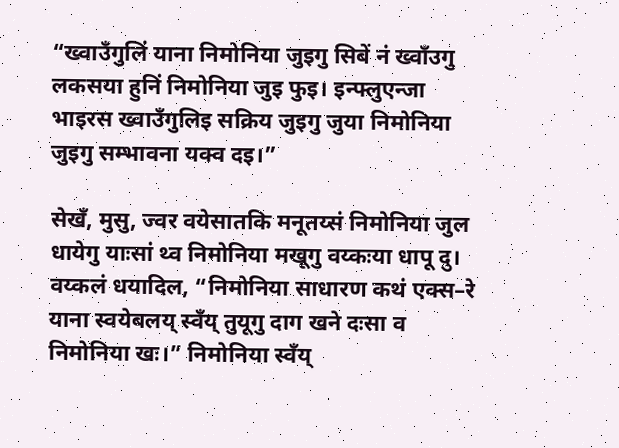“ख्वाउँगुलिं याना निमोनिया जुइगु सिबें नं ख्वाँउगु लकसया हुनिं निमोनिया जुइ फुइ। इन्फ्लुएन्जा भाइरस ख्वाउँगुलिइ सक्रिय जुइगु जुया निमोनिया जुइगु सम्भावना यक्व दइ।”

सेखँ, मुसु, ज्वर वयेसातकि मनूतय्सं निमोनिया जुल धायेगु याःसां थ्व निमोनिया मखूगु वय्कःया धापू दु। वय्कलं धयादिल, “निमोनिया साधारण कथं एक्स–रे याना स्वयेबलय् स्वँय् तुयूगु दाग खने दःसा व निमोनिया खः।” निमोनिया स्वँय्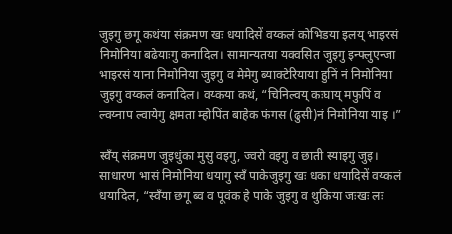जुइगु छगू कथंया संक्रमण खः धयादिसें वय्कलं कोभिडया इलय् भाइरसं निमोनिया बढेयाःगु कनादिल। सामान्यतया यक्वसित जुइगु इन्फ्लुएन्जा भाइरसं याना निमोनिया जुइगु व मेमेगु ब्याक्टेरियाया हुनिं नं निमोनिया जुइगु वय्कलं कनादिल। वय्कया कथं, “चिनिल्वय् कःघाय् मफुपिं व ल्वय्नाप ल्वायेगु क्षमता म्होपिंत बाहेक फंगस (ढुसी)नं निमोनिया याइ ।”

स्वँय् संक्रमण जुइधुंका मुसु वइगु, ज्वरो वइगु व छाती स्याइगु जुइ। साधारण भासं निमोनिया धयागु स्वँ पाकेजुइगु खः धका धयादिसें वय्कलं धयादिल, “स्वँया छगू ब्व व पूवंक हे पाके जुइगु व थुकिया जःखः लः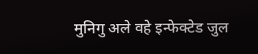मुनिगु अले वहे इन्फेक्टेड जुल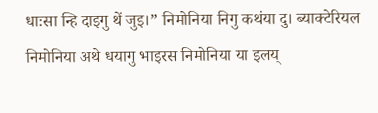धाःसा न्हि दाइगु थें जुइ।” निमोनिया निगु कथंया दु। ब्याक्टेरियल निमोनिया अथे धयागु भाइरस निमोनिया या इलय्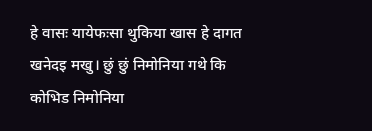हे वासः यायेफःसा थुकिया खास हे दागत खनेदइ मखु। छुं छुं निमोनिया गथे कि कोभिड निमोनिया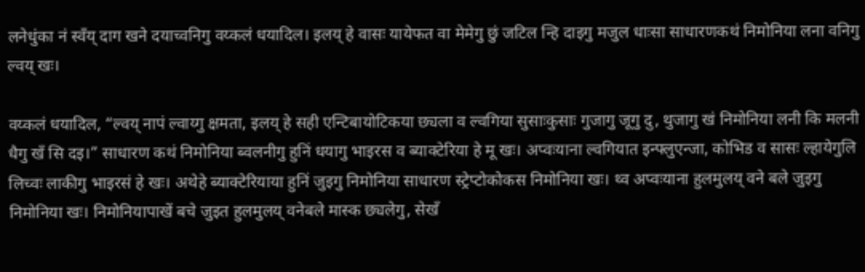लनेधुंका नं स्वँय् दाग खने दयाच्वनिगु वय्कलं धयादिल। इलय् हे वासः यायेफत वा मेमेगु छुं जटिल न्हि दाइगु मजुल धाःसा साधारणकथं निमोनिया लना वनिगु ल्वय् खः।

वय्कलं धयादिल, “ल्वय् नापं ल्वाय्गु क्षमता, इलय् हे सही एन्टिबायोटिकया छ्यला व ल्वगिया सुसाःकुसाः गुजागु जूगु दु, थुजागु खं निमोनिया लनी कि मलनी धैगु खँ सि दइ।” साधारण कथं निमोनिया ब्वलनीगु हुनिं धयागु भाइरस व ब्याक्टेरिया हे मू खः। अप्वःयाना ल्वगियात इन्फ्लुएन्जा, कोभिड व सासः ल्हायेगुलि लिच्वः लाकीगु भाइरसं हे खः। अथेहे ब्याक्टेरियाया हुनिं जुइगु निमोनिया साधारण स्ट्रेप्टोकोकस निमोनिया खः। थ्व अप्वःयाना हुलमुलय् वने बले जुइगु निमोनिया खः। निमोनियापाखें बचे जुइत हुलमुलय् वनेबले मास्क छ्यलेगु, सेखँ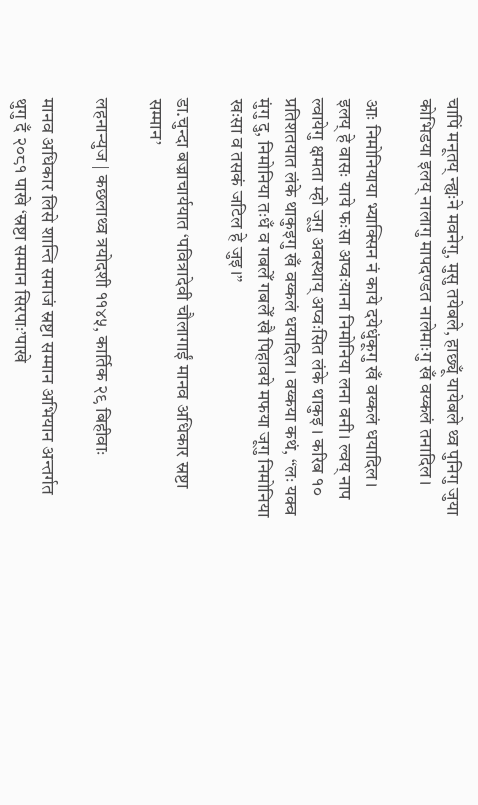चापिं मनूतय् न्ह्यःने मवनेगु, मुसु तयेबले, हाछ्यूँ यायेबले थ्व पुनिगु जुया कोभिडया इलय् नालागु मापदण्डत नालेमाःगु खँ वय्कलं तनादिल।

आः निमोनियाया भ्याक्सिन नं काये दयेधुंकूगु खँ वय्कलं धयादिल। इलय् हे वासः याये फःसा अप्वःयाना निमोनिया लना वनी। ल्वय् नाप ल्वायेगु क्षमता म्हो जूगु अवस्थाय् अप्वःसित लंके थाकुइ । करिब १० प्रतिशतयात लंके थाकुइगु खँ वय्कलं धयादिल। वय्कया कथं, “लः यक्व मुंगु दु, निमोनिया तःधँ व गबलेँ गबलेँ खै पिहावये मफया जूगु निमोनिया खःसा व तसकं जटिल हे जुइ।”

डा.चुन्दा बज्राचार्ययात ‘पवित्रादेवी चौलागाईं मानव अधिकार स्रष्टा सम्मान’

लहनान्युज | कछलाथ्व त्रयोदशी ११४५, कार्तिक २९ बिहीवाः

मानव अधिकार लिसे शान्ति समाजं स्रष्टा सम्मान अभियान अन्तर्गत थुगु दँ २०८१ पाखे ‘स्रष्टा सम्मान सिरपाः’पाखे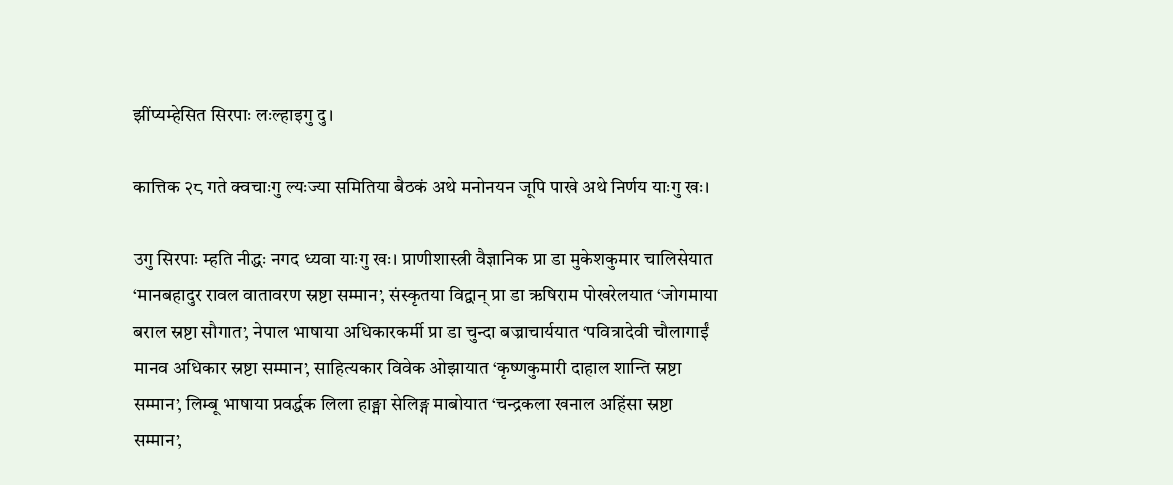झींप्यम्हेसित सिरपाः लःल्हाइगु दु।

कात्तिक २८ गते क्वचाःगु ल्यःज्या समितिया बैठकं अथे मनोनयन जूपि पाखे अथे निर्णय याःगु खः।

उगु सिरपाः म्हति नीद्धः नगद ध्यवा याःगु खः। प्राणीशास्त्री वैज्ञानिक प्रा डा मुकेशकुमार चालिसेयात ‘मानबहादुर रावल वातावरण स्रष्टा सम्मान’, संस्कृतया विद्वान् प्रा डा ऋषिराम पोखरेलयात ‘जोगमाया बराल स्रष्टा सौगात’, नेपाल भाषाया अधिकारकर्मी प्रा डा चुन्दा बज्राचार्ययात ‘पवित्रादेवी चौलागाईं मानव अधिकार स्रष्टा सम्मान’, साहित्यकार विवेक ओझायात ‘कृष्णकुमारी दाहाल शान्ति स्रष्टा सम्मान’, लिम्बू भाषाया प्रवर्द्धक लिला हाङ्मा सेलिङ्ग माबोयात ‘चन्द्रकला खनाल अहिंसा स्रष्टा सम्मान’,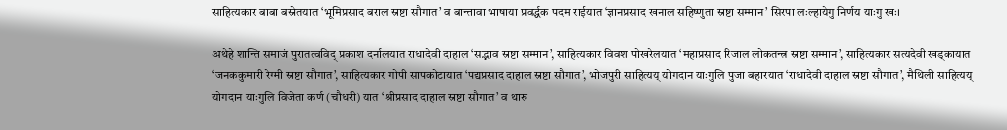साहित्यकार बाबा बस्नेतयात ‘भूमिप्रसाद बराल स्रष्टा सौगात’ व बान्तावा भाषाया प्रवर्द्धक पदम राईयात ‘ज्ञानप्रसाद खनाल सहिष्णुता स्रष्टा सम्मान’ सिरपा लःल्हायेगु निर्णय याःगु खः।

अथेहे शान्ति समाजं पुरातत्वविद् प्रकाश दर्नालयात राधादेवी दाहाल ‘सद्भाव स्रष्टा सम्मान’, साहित्यकार विवश पोखरेलयात ‘महाप्रसाद रिजाल लोकतन्त्र स्रष्टा सम्मान’, साहित्यकार सत्यदेवी खड्कायात ‘जनककुमारी रेग्मी स्रष्टा सौगात’, साहित्यकार गोपी सापकोटायात ‘पद्यप्रसाद दाहाल स्रष्टा सौगात’, भोजपुरी साहित्यय् योगदान याःगुलि पुजा बहारयात ‘राधादेवी दाहाल स्रष्टा सौगात’, मैथिली साहित्यय् योगदान याःगुलि विजेता कर्ण (चौधरी) यात ‘श्रीप्रसाद दाहाल स्रष्टा सौगात’ व थारु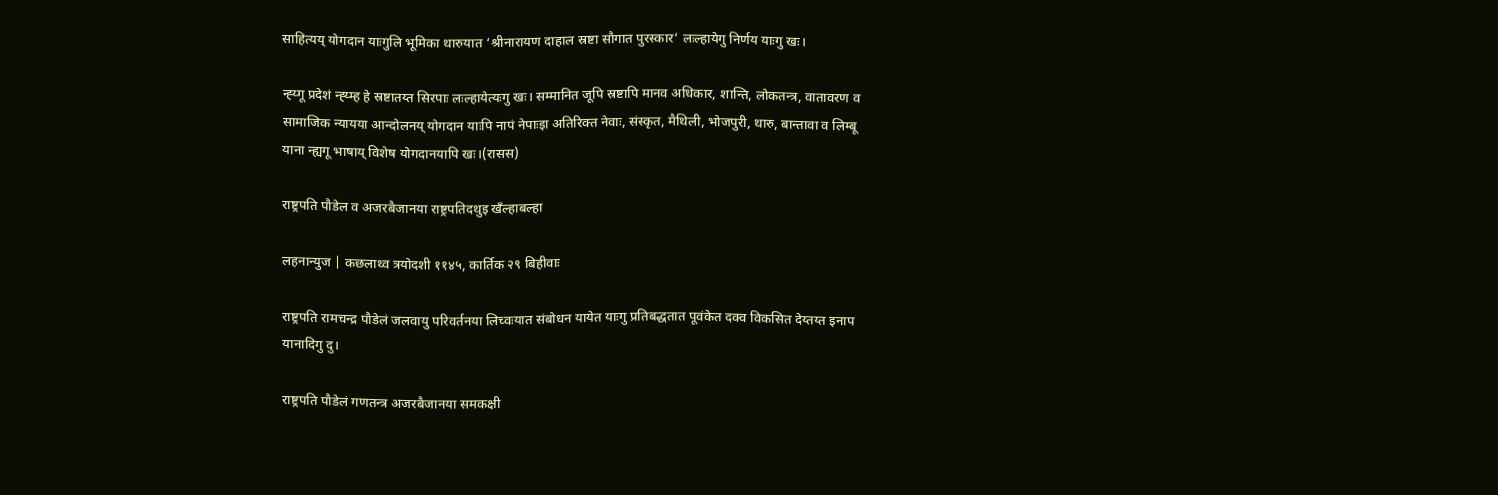साहित्यय् योगदान याःगुलि भूमिका थारुयात ‘श्रीनारायण दाहाल स्रष्टा सौगात पुरस्कार’ लःल्हायेगु निर्णय याःगु खः।

न्ह्य्गू प्रदेशं न्ह्य्म्ह हे स्रष्टातय्त सिरपाः लःल्हायेत्यःगु खः। सम्मानित जूपि स्रष्टापि मानव अधिकार, शान्ति, लोकतन्त्र, वातावरण व सामाजिक न्यायया आन्दोलनय् योगदान याःपि नापं नेपाःइा अतिरिक्त नेवाः, संस्कृत, मैथिली, भोजपुरी, थारु, बान्तावा व लिम्बू याना न्ह्यगू भाषाय् विशेष योगदानयापि खः।(रासस)

राष्ट्रपति पौडेल व अजरबैजानया राष्ट्रपतिदथुइ खँल्हाबल्हा

लहनान्युज | कछलाथ्व त्रयोदशी ११४५, कार्तिक २९ बिहीवाः

राष्ट्रपति रामचन्द्र पौडेलं जलवायु परिवर्तनया लिच्वःयात संबोधन यायेत याःगु प्रतिबद्धतात पूवंकेत दक्व विकसित देय्तय्त इनाप यानादिगु दु।

राष्ट्रपति पौडेलं गणतन्त्र अजरबैजानया समकक्षी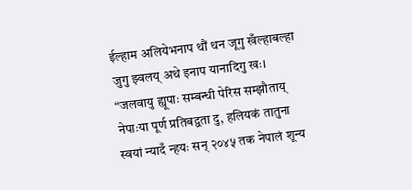ईल्हाम अलियेभनाप थौं थन जूगु खँल्हाबल्हा जुगु झ्वलय् अथे इनाप यानादिगु खः। “जलवायु ह्यूपाः सम्बन्धी पेरिस सम्झौताय् नेपाःया पूर्ण प्रतिबद्वता दु, हलियकं तातुना स्वयां न्यादँ न्हयः सन् २०४५ तक नेपालं शून्य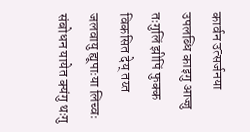कार्वन उत्सर्जनया उपलब्धि काइगु आज्जु तःगुलिं झीपिं फुक्क विकसित देय् तय्त जलवायु ह्यूपाःया लिच्वः संबोधन यायेत क्यंगु थःगु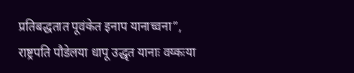प्रतिबद्धतात पूवंकेत इनाप यानाच्वना”, राष्ट्रपति पौडेलया धापू उद्धृत यानाः वय्कःया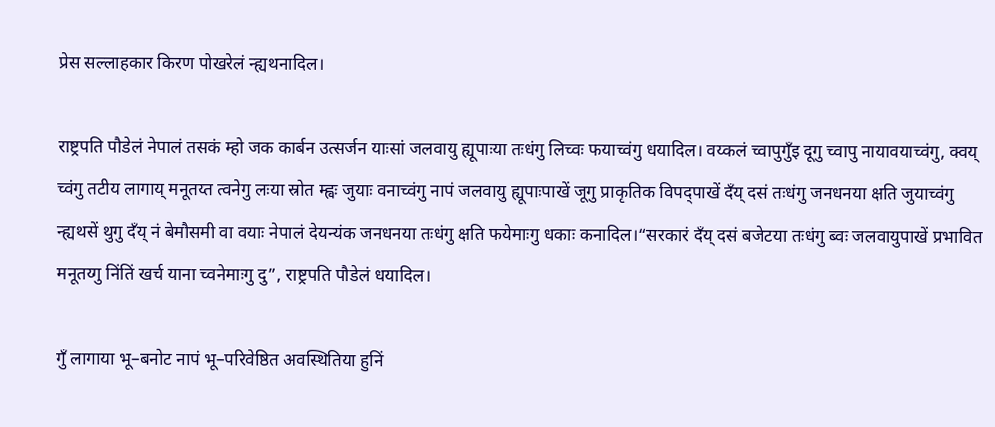प्रेस सल्लाहकार किरण पोखरेलं न्ह्यथनादिल।

राष्ट्रपति पौडेलं नेपालं तसकं म्हो जक कार्बन उत्सर्जन याःसां जलवायु ह्यूपाःया तःधंगु लिच्वः फयाच्वंगु धयादिल। वय्कलं च्वापुगुँइ दूगु च्वापु नायावयाच्वंगु, क्वय् च्वंगु तटीय लागाय् मनूतय्त त्वनेगु लःया स्रोत म्ह्वः जुयाः वनाच्वंगु नापं जलवायु ह्यूपाःपाखें जूगु प्राकृतिक विपद्पाखें दँय् दसं तःधंगु जनधनया क्षति जुयाच्वंगु न्ह्यथसें थुगु दँय् नं बेमौसमी वा वयाः नेपालं देयन्यंक जनधनया तःधंगु क्षति फयेमाःगु धकाः कनादिल।“सरकारं दँय् दसं बजेटया तःधंगु ब्वः जलवायुपाखें प्रभावित मनूतय्गु निंतिं खर्च याना च्वनेमाःगु दु”, राष्ट्रपति पौडेलं धयादिल।

गुँ लागाया भू–बनोट नापं भू–परिवेष्ठित अवस्थितिया हुनिं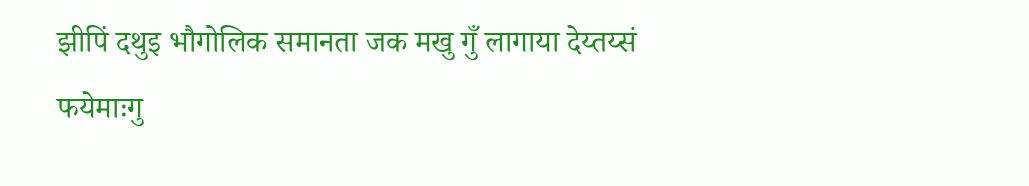झीपिं दथुइ भौगोलिक समानता जक मखु गुँ लागाया देय्तय्सं फयेमाःगु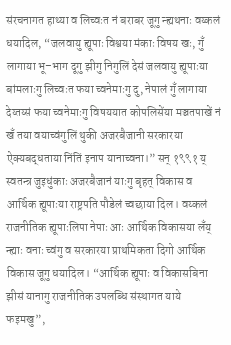संरचनागत हाथ्या व लिच्वःत नं बराबर जूगु न्ह्यथनाः वय्कलं धयादिल, “जलवायु ह्यूपाः विश्वया मंकाः विषय खः, गुँ लागाया भू–भाग दूगु झीगु निगुलिं देसं जलवायु ह्यूपाःया बांमलाःगु लिच्वःत फया च्वनेमाःगु दु, नेपालं गुँ लागाया देय्तय्सं फया च्वनेमाःगु विषययात कोपलिसेंया मञ्चतपाखें नं खँ तया वयाच्वंगुलिं थुकी अजरबैजानी सरकारया ऐक्यबद्धताया निंतिं इनाप यानाच्वना।” सन् १९९१ य् स्वतन्त्र जुइधुंकाः अजरबैजानं याःगु बृहत् विकास व आर्थिक ह्यूपाःया राष्ट्रपति पौडेलं च्वछाया दिल। वय्कलं राजनीतिक ह्यूपाःलिपा नेपाः आः आर्थिक विकासया लँय् न्ह्याः वनाः च्वंगु व सरकारया प्राथमिकता दिगो आर्थिक विकास जूगु धयादिल। “आर्थिक ह्यूपाः व विकासबिना झीसं यानागु राजनीतिक उपलब्धि संस्थागत याये फइमखु”,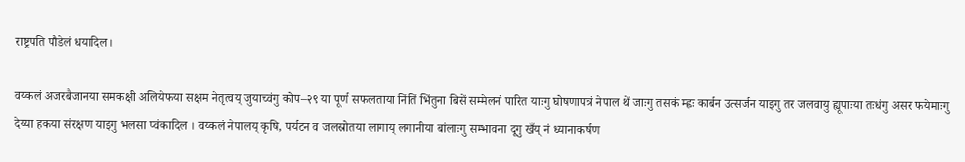राष्ट्रपति पौडेलं धयादिल।

वय्कलं अजरबैजानया समकक्षी अलियेफया सक्षम नेतृत्वय् जुयाच्वंगु कोप–२९ या पूर्ण सफलताया निंतिं भिंतुना बिसें सम्मेलनं पारित याःगु घोषणापत्रं नेपाल थें जाःगु तसकं म्ह्वः कार्बन उत्सर्जन याइगु तर जलवायु ह्यूपाःया तःधंगु असर फयेमाःगु देय्या हकया संरक्षण याइगु भलसा प्वंकादिल । वय्कलं नेपालय् कृषि, पर्यटन व जलस्रोतया लागाय् लगानीया बांलाःगु सम्भावना दूगु खँय् नं ध्यानाकर्षण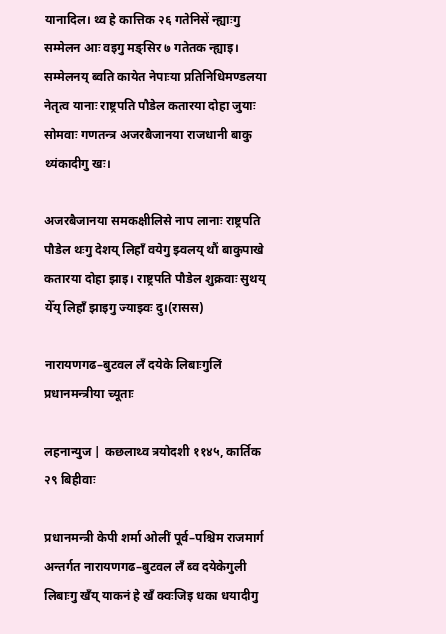यानादिल। थ्व हे कात्तिक २६ गतेनिसें न्ह्याःगु सम्मेलन आः वइगु मङ्सिर ७ गतेतक न्ह्याइ। सम्मेलनय् ब्वति कायेत नेपाःया प्रतिनिधिमण्डलया नेतृत्व यानाः राष्ट्रपति पौडेल कतारया दोहा जुयाः सोमवाः गणतन्त्र अजरबैजानया राजधानी बाकु थ्यंकादीगु खः।

अजरबैजानया समकक्षीलिसे नाप लानाः राष्ट्रपति पौडेल थःगु देशय् लिहाँ वयेगु झ्वलय् थौं बाकुपाखे कतारया दोहा झाइ। राष्ट्रपति पौडेल शुक्रवाः सुथय् येँय् लिहाँ झाइगु ज्याझ्वः दु।(रासस)

नारायणगढ–बुटवल लँ दयेके लिबाःगुलिं प्रधानमन्त्रीया च्यूताः

लहनान्युज | कछलाथ्व त्रयोदशी ११४५, कार्तिक २९ बिहीवाः

प्रधानमन्त्री केपी शर्मा ओलीं पूर्व–पश्चिम राजमार्ग अन्तर्गत नारायणगढ–बुटवल लँ ब्व दयेकेगुली लिबाःगु खँय् याकनं हे खँ क्वःजिइ धका धयादीगु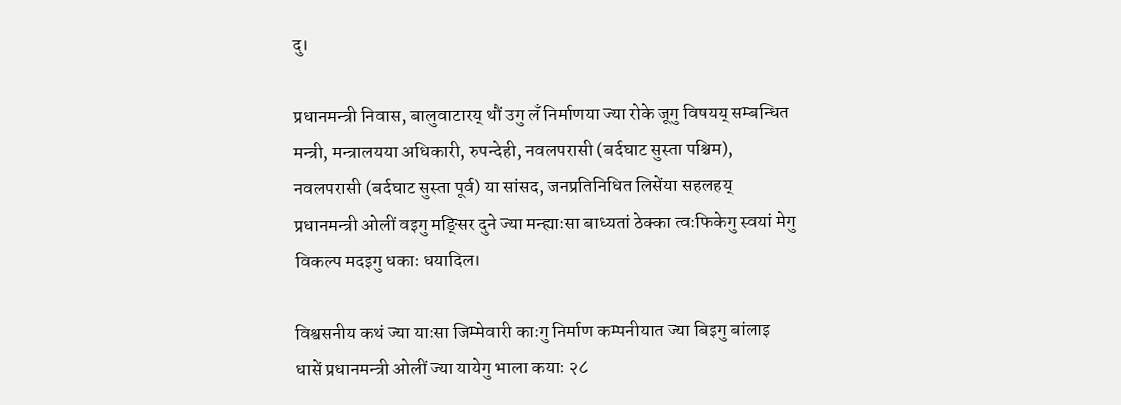दु।

प्रधानमन्त्री निवास, बालुवाटारय् थौं उगु लँ निर्माणया ज्या रोके जूगु विषयय् सम्बन्धित मन्त्री, मन्त्रालयया अधिकारी, रुपन्देही, नवलपरासी (बर्दघाट सुस्ता पश्चिम), नवलपरासी (बर्दघाट सुस्ता पूर्व) या सांसद, जनप्रतिनिधित लिसेंया सहलहय् प्रधानमन्त्री ओलीं वइगु मङ्सिर दुने ज्या मन्ह्याःसा बाध्यतां ठेक्का त्वःफिकेगु स्वयां मेगु विकल्प मदइगु धकाः धयादिल।

विश्वसनीय कथं ज्या याःसा जिम्मेवारी काःगु निर्माण कम्पनीयात ज्या बिइगु बांलाइ धासें प्रधानमन्त्री ओलीं ज्या यायेगु भाला कयाः २८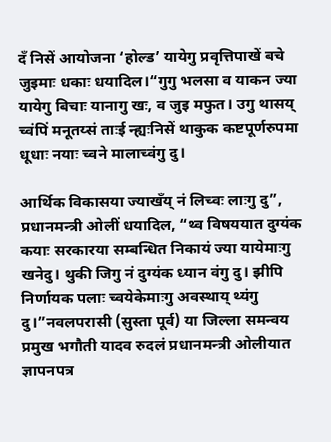दँ निसें आयोजना ‘होल्ड’ यायेगु प्रवृत्तिपाखें बचे जुइमाः धकाः धयादिल।“गुगु भलसा व याकन ज्या यायेगु बिचाः यानागु खः, व जुइ मफुत। उगु थासय् च्वंपिं मनूतय्सं ताःई न्ह्यःनिसें थाकुक कष्टपूर्णरुपमा धूधाः नयाः च्वने मालाच्वंगु दु।

आर्थिक विकासया ज्याखँय् नं लिच्वः लाःगु दु”, प्रधानमन्त्री ओलीं धयादिल, “थ्व विषययात दुग्यंक कयाः सरकारया सम्बन्धित निकायं ज्या यायेमाःगु खनेदु। थुकी जिगु नं दुग्यंक ध्यान वंगु दु। झीपि निर्णायक पलाः च्वयेकेमाःगु अवस्थाय् थ्यंगु दु।”नवलपरासी (सुस्ता पूर्व) या जिल्ला समन्वय प्रमुख भगौती यादव रुदलं प्रधानमन्त्री ओलीयात ज्ञापनपत्र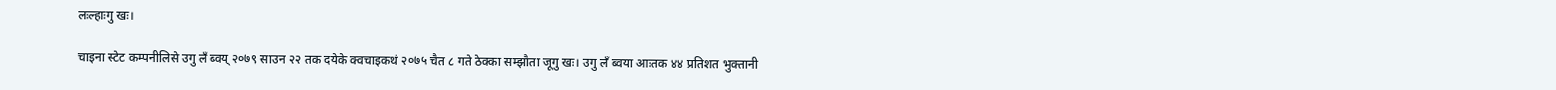लःल्हाःगु खः।

चाइना स्टेट कम्पनीलिसे उगु लँ ब्वय् २०७९ साउन २२ तक दयेके क्वचाइकथं २०७५ चैत ८ गते ठेक्का सम्झौता जूगु खः। उगु लँ ब्वया आःतक ४४ प्रतिशत भुक्तानी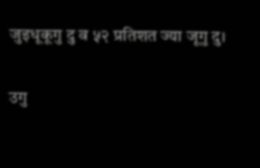जुइधूकूगु दु व ५२ प्रतिशत ज्या जूगु दु।

उगु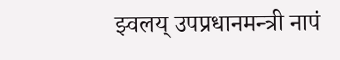झ्वलय् उपप्रधानमन्त्री नापं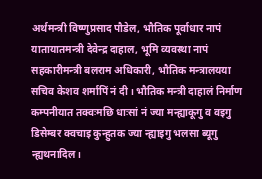अर्थमन्त्री विष्णुप्रसाद पौडेल, भौतिक पूर्वाधार नापं यातायातमन्त्री देवेन्द्र दाहाल, भूमि व्यवस्था नापं सहकारीमन्त्री बलराम अधिकारी, भौतिक मन्त्रालयया सचिव केशव शर्मापिं नं दी। भौतिक मन्त्री दाहालं निर्माण कम्पनीयात तक्वःमछि धाःसां नं ज्या मन्ह्याकूगु व वइगु डिसेम्बर क्वचाइ कुन्हुतक ज्या न्ह्याइगु भलसा ब्यूगु न्ह्यथनादिल।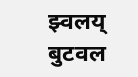झ्वलय् बुटवल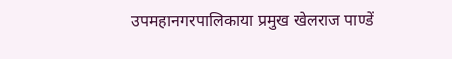उपमहानगरपालिकाया प्रमुख खेलराज पाण्डें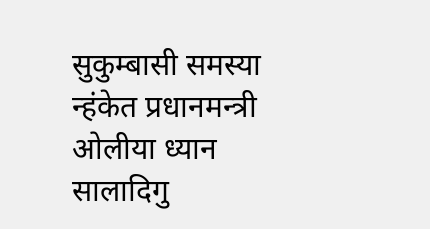सुकुम्बासी समस्या न्हंकेत प्रधानमन्त्री ओलीया ध्यान सालादिगु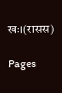खः।(रासस)

Pages